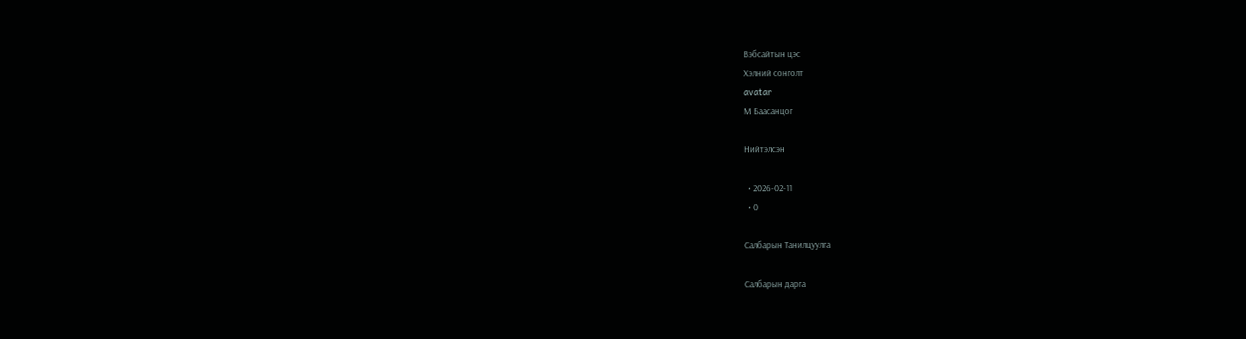Вэбсайтын цэс
Хэлний сонголт
avatar
М Баасанцог

Нийтэлсэн

  • 2026-02-11
  • 0

Салбарын Танилцуулга

Салбарын дарга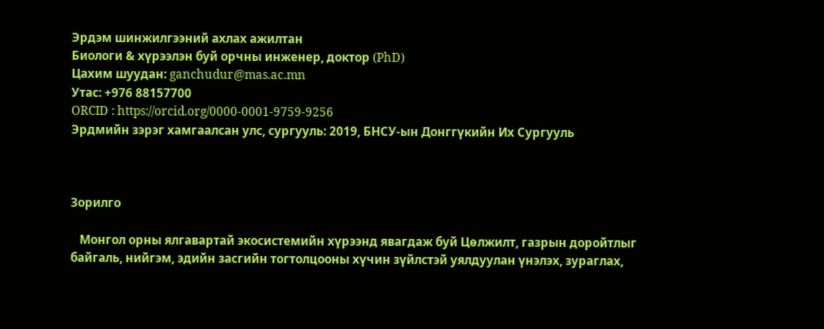Эрдэм шинжилгээний ахлах ажилтан
Биологи & хүрээлэн буй орчны инженер, доктор (PhD)
Цахим шуудан: ganchudur@mas.ac.mn
Утас: +976 88157700
ORCID : https://orcid.org/0000-0001-9759-9256
Эрдмийн зэрэг хамгаалсан улс, сургууль: 2019, БНСУ-ын Донггүкийн Их Сургууль



Зорилго

   Монгол орны ялгавартай экосистемийн хүрээнд явагдаж буй Цөлжилт, газрын доройтлыг байгаль, нийгэм, эдийн засгийн тогтолцооны хүчин зүйлстэй уялдуулан үнэлэх, зураглах,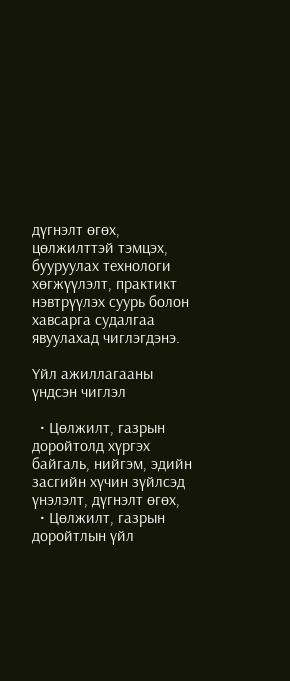дүгнэлт өгөх, цөлжилттэй тэмцэх, бууруулах технологи хөгжүүлэлт, практикт нэвтрүүлэх суурь болон  хавсарга судалгаа явуулахад чиглэгдэнэ.

Үйл ажиллагааны үндсэн чиглэл

  • Цөлжилт, газрын доройтолд хүргэх байгаль, нийгэм, эдийн засгийн хүчин зүйлсэд үнэлэлт, дүгнэлт өгөх,
  • Цөлжилт, газрын доройтлын үйл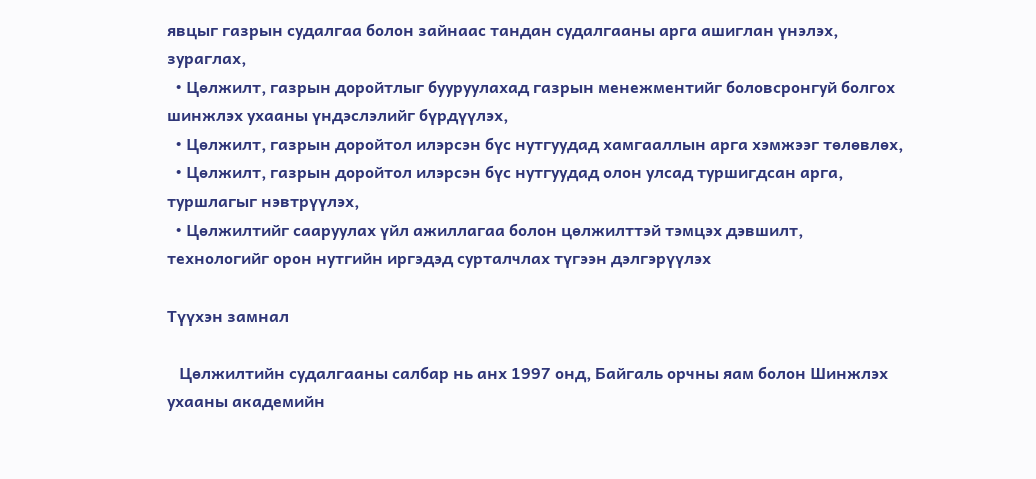явцыг газрын судалгаа болон зайнаас тандан судалгааны арга ашиглан үнэлэх, зураглах,
  • Цөлжилт, газрын доройтлыг бууруулахад газрын менежментийг боловсронгуй болгох шинжлэх ухааны үндэслэлийг бүрдүүлэх,
  • Цөлжилт, газрын доройтол илэрсэн бүс нутгуудад хамгааллын арга хэмжээг төлөвлөх,
  • Цөлжилт, газрын доройтол илэрсэн бүс нутгуудад олон улсад туршигдсан арга, туршлагыг нэвтрүүлэх,
  • Цөлжилтийг сааруулах үйл ажиллагаа болон цөлжилттэй тэмцэх дэвшилт, технологийг орон нутгийн иргэдэд сурталчлах түгээн дэлгэрүүлэх

Түүхэн замнал

   Цөлжилтийн судалгааны салбар нь анх 1997 онд, Байгаль орчны яам болон Шинжлэх ухааны академийн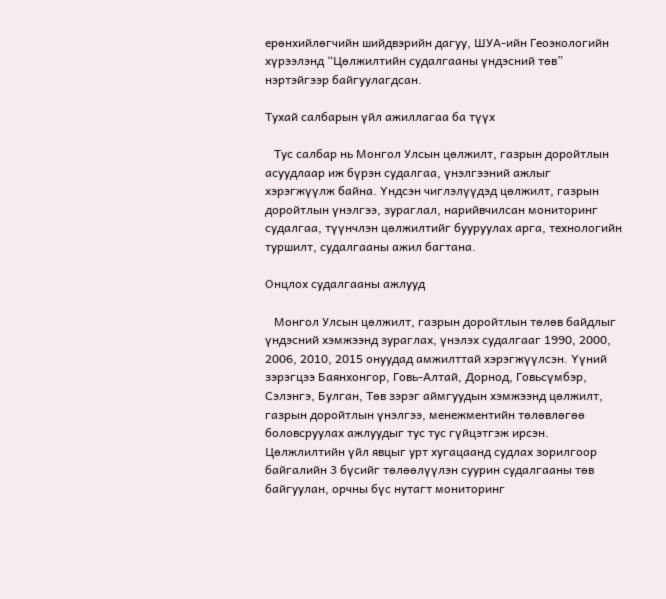ерөнхийлөгчийн шийдвэрийн дагуу, ШУА-ийн Геоэкологийн хүрээлэнд “Цөлжилтийн судалгааны үндэсний төв” нэртэйгээр байгуулагдсан.

Тухай салбарын үйл ажиллагаа ба түүх

   Тус салбар нь Монгол Улсын цөлжилт, газрын доройтлын асуудлаар иж бүрэн судалгаа, үнэлгээний ажлыг хэрэгжүүлж байна. Үндсэн чиглэлүүдэд цөлжилт, газрын доройтлын үнэлгээ, зураглал, нарийвчилсан мониторинг судалгаа, түүнчлэн цөлжилтийг бууруулах арга, технологийн туршилт, судалгааны ажил багтана.

Онцлох судалгааны ажлууд

   Монгол Улсын цөлжилт, газрын доройтлын төлөв байдлыг үндэсний хэмжээнд зураглах, үнэлэх судалгааг 1990, 2000, 2006, 2010, 2015 онуудад амжилттай хэрэгжүүлсэн. Үүний зэрэгцээ Баянхонгор, Говь-Алтай, Дорнод, Говьсүмбэр, Сэлэнгэ, Булган, Төв зэрэг аймгуудын хэмжээнд цөлжилт, газрын доройтлын үнэлгээ, менежментийн төлөвлөгөө боловсруулах ажлуудыг тус тус гүйцэтгэж ирсэн. Цөлжлилтийн үйл явцыг урт хугацаанд судлах зорилгоор байгалийн 3 бүсийг төлөөлүүлэн суурин судалгааны төв байгуулан, орчны бүс нутагт мониторинг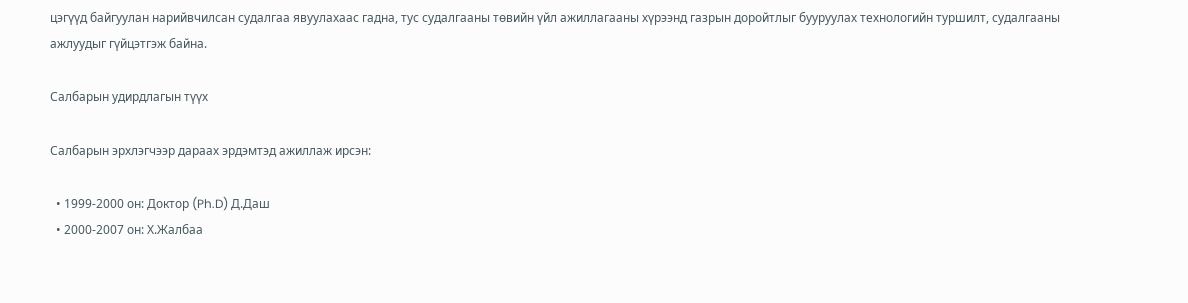цэгүүд байгуулан нарийвчилсан судалгаа явуулахаас гадна, тус судалгааны төвийн үйл ажиллагааны хүрээнд газрын доройтлыг бууруулах технологийн туршилт, судалгааны ажлуудыг гүйцэтгэж байна.

Салбарын удирдлагын түүх

Салбарын эрхлэгчээр дараах эрдэмтэд ажиллаж ирсэн:

  • 1999-2000 он: Доктор (Ph.D) Д.Даш
  • 2000-2007 он: Х.Жалбаа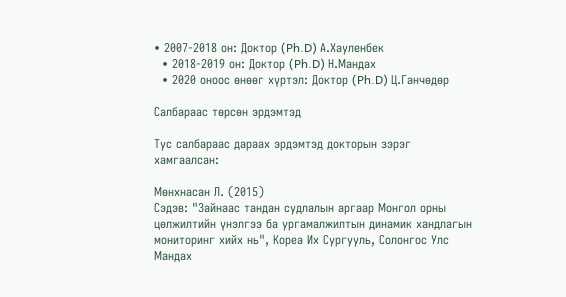• 2007-2018 он: Доктор (Ph.D) А.Хауленбек
  • 2018-2019 он: Доктор (Ph.D) Н.Мандах
  • 2020 оноос өнөөг хүртэл: Доктор (Ph.D) Ц.Ганчөдөр

Салбараас төрсөн эрдэмтэд

Тус салбараас дараах эрдэмтэд докторын зэрэг хамгаалсан:

Мөнхнасан Л. (2015)
Сэдэв: "Зайнаас тандан судлалын аргаар Монгол орны цөлжилтийн үнэлгээ ба ургамалжилтын динамик хандлагын мониторинг хийх нь", Кореа Их Сургууль, Солонгос Улс
Мандах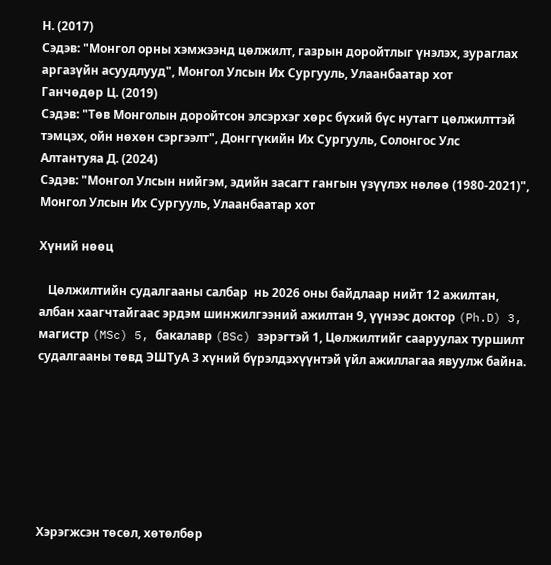Н. (2017)
Сэдэв: "Монгол орны хэмжээнд цөлжилт, газрын доройтлыг үнэлэх, зураглах аргазүйн асуудлууд", Монгол Улсын Их Сургууль, Улаанбаатар хот
Ганчөдөр Ц. (2019)
Сэдэв: "Төв Монголын доройтсон элсэрхэг хөрс бүхий бүс нутагт цөлжилттэй тэмцэх, ойн нөхөн сэргээлт", Донггүкийн Их Сургууль, Солонгос Улс
Алтантуяа Д. (2024)
Сэдэв: "Монгол Улсын нийгэм, эдийн засагт гангын үзүүлэх нөлөө (1980-2021)", Монгол Улсын Их Сургууль, Улаанбаатар хот

Хүний нөөц

   Цөлжилтийн судалгааны салбар  нь 2026 оны байдлаар нийт 12 ажилтан, албан хаагчтайгаас эрдэм шинжилгээний ажилтан 9, үүнээс доктор (Ph.D) 3, магистр (MSc) 5, бакалавр (BSc) зэрэгтэй 1, Цөлжилтийг сааруулах туршилт судалгааны төвд ЭШТуА 3 хүний бүрэлдэхүүнтэй үйл ажиллагаа явуулж байна.







Хэрэгжсэн төсөл, хөтөлбөр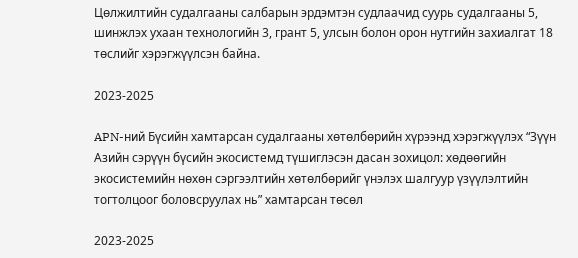Цөлжилтийн судалгааны салбарын эрдэмтэн судлаачид суурь судалгааны 5, шинжлэх ухаан технологийн 3, грант 5, улсын болон орон нутгийн захиалгат 18 төслийг хэрэгжүүлсэн байна.

2023-2025

APN-ний Бүсийн хамтарсан судалгааны хөтөлбөрийн хүрээнд хэрэгжүүлэх “Зүүн Азийн сэрүүн бүсийн экосистемд түшиглэсэн дасан зохицол: хөдөөгийн экосистемийн нөхөн сэргээлтийн хөтөлбөрийг үнэлэх шалгуур үзүүлэлтийн тогтолцоог боловсруулах нь” хамтарсан төсөл

2023-2025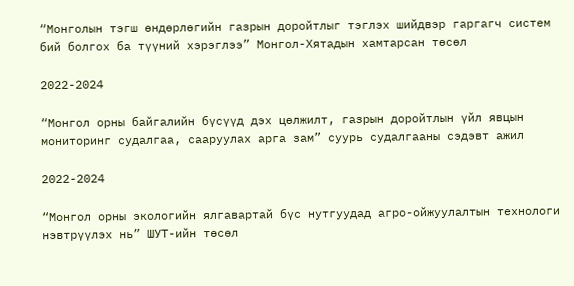“Монголын тэгш өндөрлөгийн газрын доройтлыг тэглэх шийдвэр гаргагч систем бий болгох ба түүний хэрэглээ” Монгол-Хятадын хамтарсан төсөл

2022-2024

“Монгол орны байгалийн бүсүүд дэх цөлжилт, газрын доройтлын үйл явцын мониторинг судалгаа, сааруулах арга зам” суурь судалгааны сэдэвт ажил

2022-2024

“Монгол орны экологийн ялгавартай бүс нутгуудад агро-ойжуулалтын технологи нэвтрүүлэх нь” ШУТ-ийн төсөл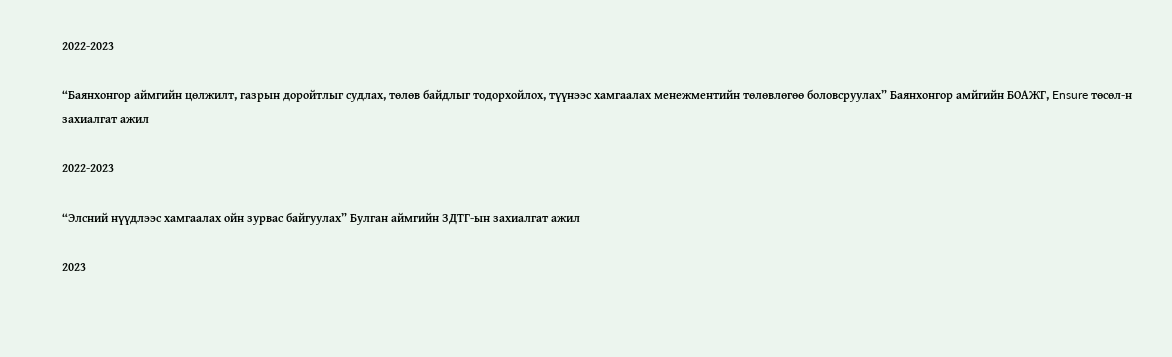2022-2023

“Баянхонгор аймгийн цөлжилт, газрын доройтлыг судлах, төлөв байдлыг тодорхойлох, түүнээс хамгаалах менежментийн төлөвлөгөө боловсруулах” Баянхонгор амйгийн БОАЖГ, Ensure төсөл-н захиалгат ажил

2022-2023

“Элсний нүүдлээс хамгаалах ойн зурвас байгуулах” Булган аймгийн ЗДТГ-ын захиалгат ажил

2023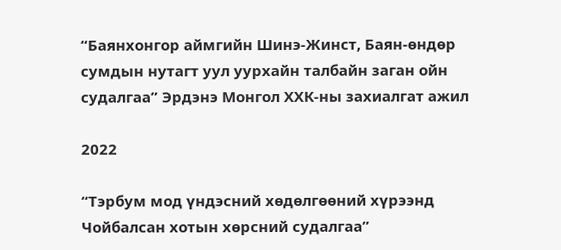“Баянхонгор аймгийн Шинэ-Жинст, Баян-өндөр сумдын нутагт уул уурхайн талбайн заган ойн судалгаа” Эрдэнэ Монгол ХХК-ны захиалгат ажил

2022

“Тэрбум мод үндэсний хөдөлгөөний хүрээнд Чойбалсан хотын хөрсний судалгаа”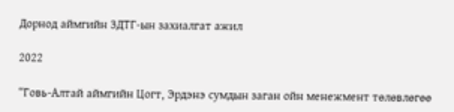Дорнод аймгийн ЗДТГ-ын захиалгат ажил

2022

“Говь-Алтай аймгийн Цогт, Эрдэнэ сумдын заган ойн менежмент төлөвлөгөө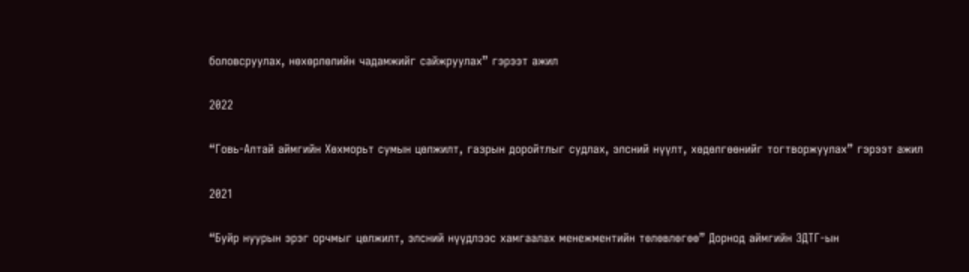боловсруулах, нөхөрлөлийн чадамжийг сайжруулах” гэрээт ажил

2022

“Говь-Алтай аймгийн Хөхморьт сумын цөлжилт, газрын доройтлыг судлах, элсний нүүлт, хөдөлгөөнийг тогтворжуулах” гэрээт ажил

2021

“Буйр нуурын эрэг орчмыг цөлжилт, элсний нүүдлээс хамгаалах менежментийн төлөвлөгөө” Дорнод аймгийн ЗДТГ-ын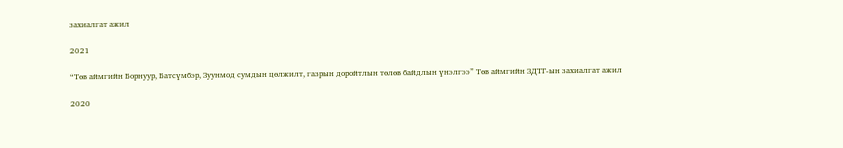захиалгат ажил

2021

“Төв аймгийн Борнуур, Батсүмбэр, Зуунмод сумдын цөлжилт, газрын доройтлын төлөв байдлын үнэлгээ” Төв аймгийн ЗДТГ-ын захиалгат ажил

2020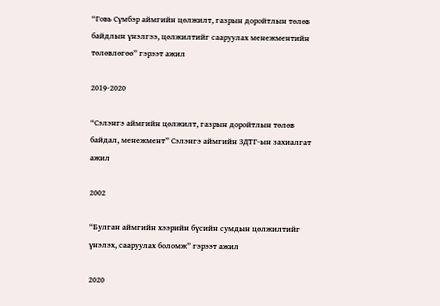“Говь Сүмбэр аймгийн цөлжилт, газрын доройтлын төлөв байдлын үнэлгээ, цөлжилтийг сааруулах менежментийн төлөвлөгөө” гэрээт ажил

2019-2020

“Сэлэнгэ аймгийн цөлжилт, газрын доройтлын төлөв байдал, менежмент” Сэлэнгэ аймгийн ЗДТГ-ын захиалгат ажил

2002

“Булган аймгийн хээрийн бүсийн сумдын цөлжилтийг үнэлэх, сааруулах боломж” гэрээт ажил

2020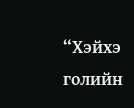“Хэйхэ голийн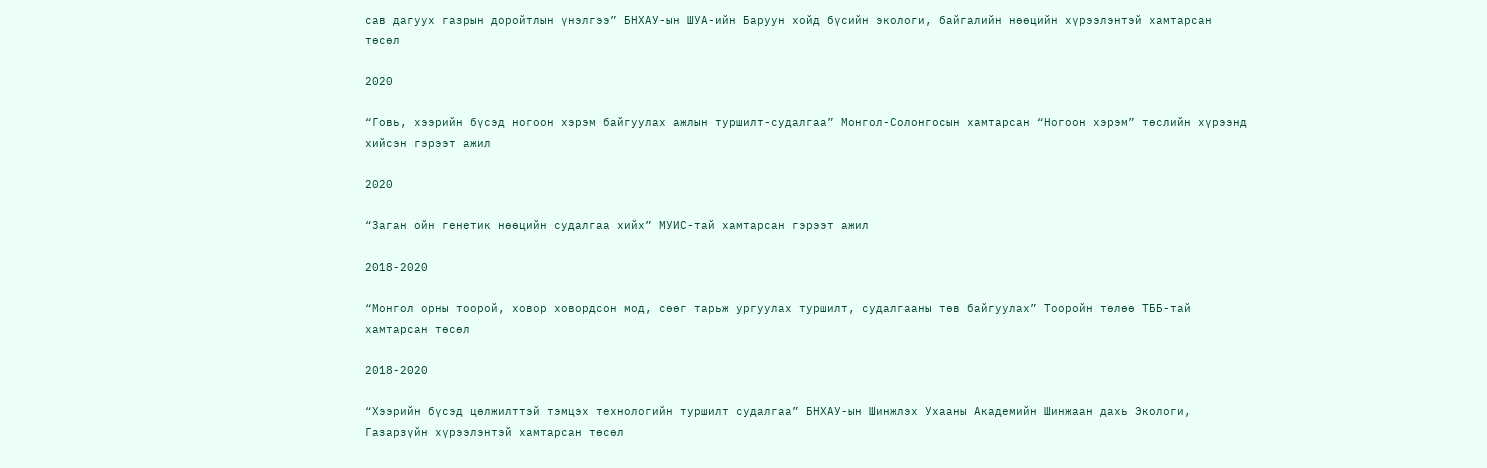сав дагуух газрын доройтлын үнэлгээ” БНХАУ-ын ШУА-ийн Баруун хойд бүсийн экологи, байгалийн нөөцийн хүрээлэнтэй хамтарсан төсөл

2020

“Говь, хээрийн бүсэд ногоон хэрэм байгуулах ажлын туршилт-судалгаа” Монгол-Солонгосын хамтарсан “Ногоон хэрэм” төслийн хүрээнд хийсэн гэрээт ажил

2020

“Заган ойн генетик нөөцийн судалгаа хийх” МУИС-тай хамтарсан гэрээт ажил

2018-2020

“Монгол орны тоорой, ховор ховордсон мод, сөөг тарьж ургуулах туршилт, судалгааны төв байгуулах” Тооройн төлөө ТББ-тай хамтарсан төсөл

2018-2020

“Хээрийн бүсэд цөлжилттэй тэмцэх технологийн туршилт судалгаа” БНХАУ-ын Шинжлэх Ухааны Академийн Шинжаан дахь Экологи, Газарзүйн хүрээлэнтэй хамтарсан төсөл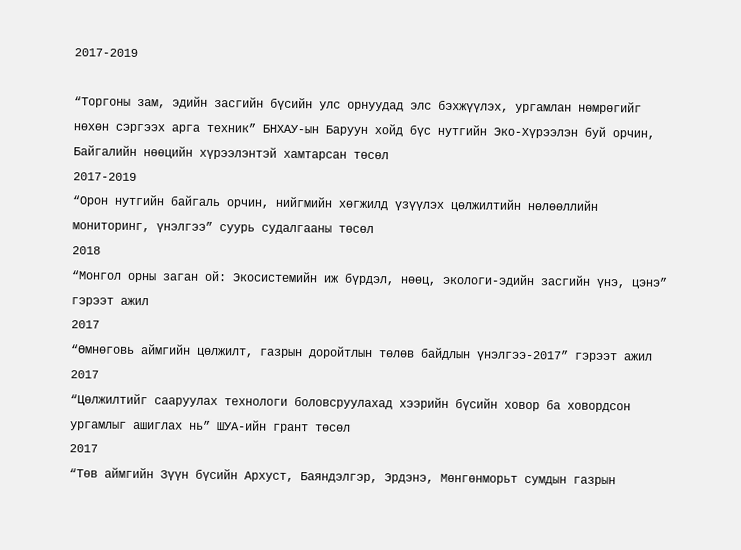2017-2019

“Торгоны зам, эдийн засгийн бүсийн улс орнуудад элс бэхжүүлэх, ургамлан нөмрөгийг нөхөн сэргээх арга техник” БНХАУ-ын Баруун хойд бүс нутгийн Эко-Хүрээлэн буй орчин, Байгалийн нөөцийн хүрээлэнтэй хамтарсан төсөл
2017-2019
“Орон нутгийн байгаль орчин, нийгмийн хөгжилд үзүүлэх цөлжилтийн нөлөөллийн мониторинг, үнэлгээ” суурь судалгааны төсөл
2018
“Монгол орны заган ой: Экосистемийн иж бүрдэл, нөөц, экологи-эдийн засгийн үнэ, цэнэ” гэрээт ажил
2017
“Өмнөговь аймгийн цөлжилт, газрын доройтлын төлөв байдлын үнэлгээ-2017” гэрээт ажил
2017
“Цөлжилтийг сааруулах технологи боловсруулахад хээрийн бүсийн ховор ба ховордсон ургамлыг ашиглах нь” ШУА-ийн грант төсөл
2017
“Төв аймгийн Зүүн бүсийн Архуст, Баяндэлгэр, Эрдэнэ, Мөнгөнморьт сумдын газрын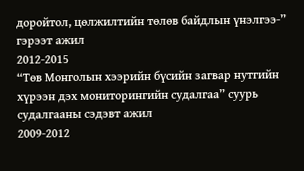доройтол, цөлжилтийн төлөв байдлын үнэлгээ-” гэрээт ажил
2012-2015
“Төв Монголын хээрийн бүсийн загвар нутгийн хүрээн дэх мониторингийн судалгаа” суурь судалгааны сэдэвт ажил
2009-2012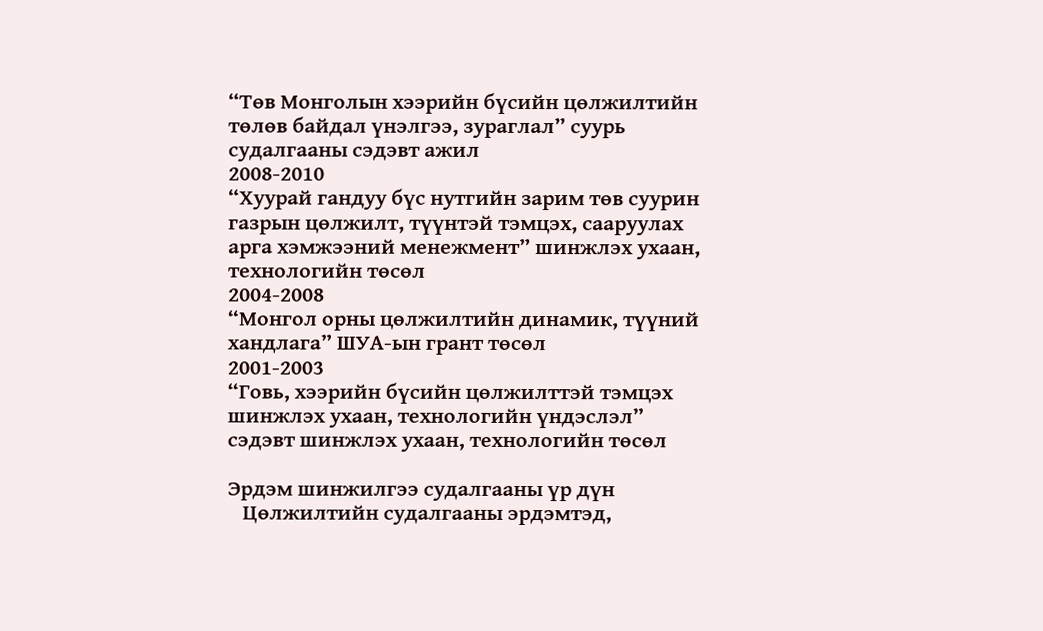“Төв Монголын хээрийн бүсийн цөлжилтийн төлөв байдал үнэлгээ, зураглал” суурь судалгааны сэдэвт ажил
2008-2010
“Хуурай гандуу бүс нутгийн зарим төв суурин газрын цөлжилт, түүнтэй тэмцэх, сааруулах арга хэмжээний менежмент” шинжлэх ухаан, технологийн төсөл
2004-2008
“Монгол орны цөлжилтийн динамик, түүний хандлага” ШУА-ын грант төсөл
2001-2003
“Говь, хээрийн бүсийн цөлжилттэй тэмцэх шинжлэх ухаан, технологийн үндэслэл” сэдэвт шинжлэх ухаан, технологийн төсөл

Эрдэм шинжилгээ судалгааны үр дүн
   Цөлжилтийн судалгааны эрдэмтэд,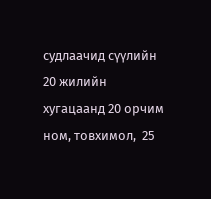судлаачид сүүлийн 20 жилийн хугацаанд 20 орчим ном, товхимол,  25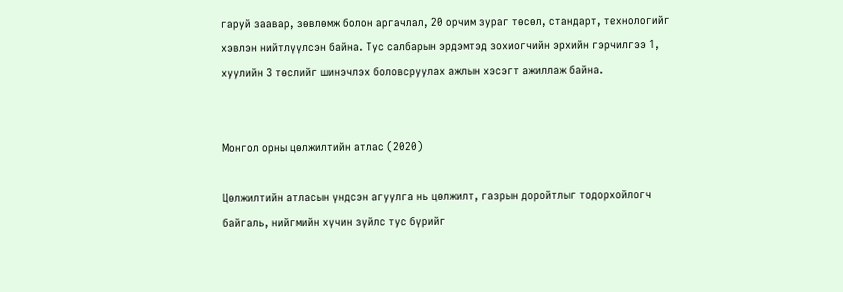гаруй заавар, зөвлөмж болон аргачлал, 20 орчим зураг төсөл, стандарт, технологийг хэвлэн нийтлүүлсэн байна. Тус салбарын эрдэмтэд зохиогчийн эрхийн гэрчилгээ 1, хуулийн 3 төслийг шинэчлэх боловсруулах ажлын хэсэгт ажиллаж байна.


Монгол орны цөлжилтийн атлас (2020)

Цөлжилтийн атласын үндсэн агуулга нь цөлжилт, газрын доройтлыг тодорхойлогч байгаль, нийгмийн хүчин зүйлс тус бүрийг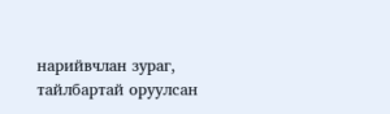нарийвчлан зураг, тайлбартай оруулсан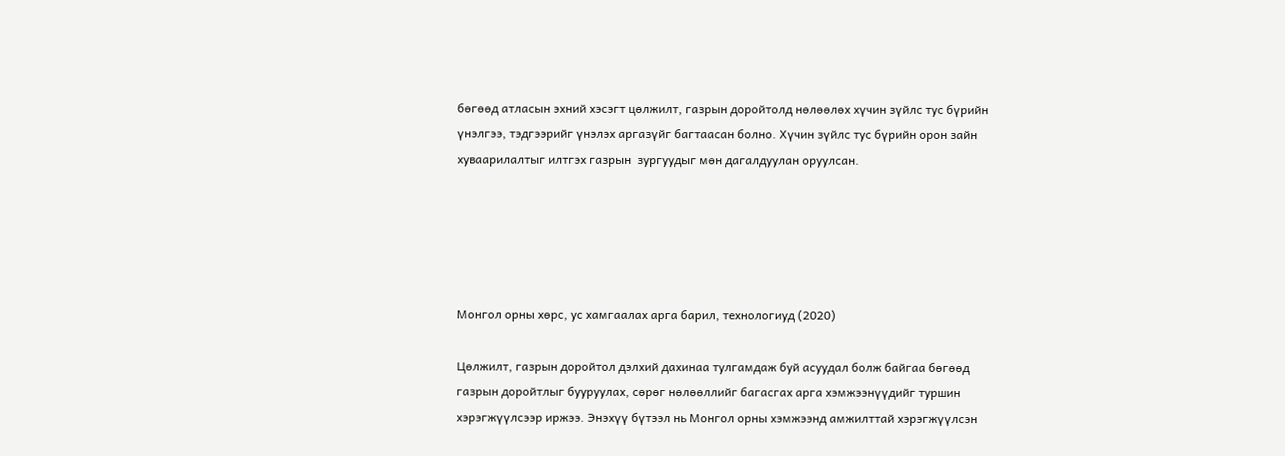бөгөөд атласын эхний хэсэгт цөлжилт, газрын доройтолд нөлөөлөх хүчин зүйлс тус бүрийн үнэлгээ, тэдгээрийг үнэлэх аргазүйг багтаасан болно. Хүчин зүйлс тус бүрийн орон зайн хуваарилалтыг илтгэх газрын  зургуудыг мөн дагалдуулан оруулсан.





Монгол орны хөрс, ус хамгаалах арга барил, технологиуд (2020)

Цөлжилт, газрын доройтол дэлхий дахинаа тулгамдаж буй асуудал болж байгаа бөгөөд газрын доройтлыг бууруулах, сөрөг нөлөөллийг багасгах арга хэмжээнүүдийг туршин хэрэгжүүлсээр иржээ. Энэхүү бүтээл нь Монгол орны хэмжээнд амжилттай хэрэгжүүлсэн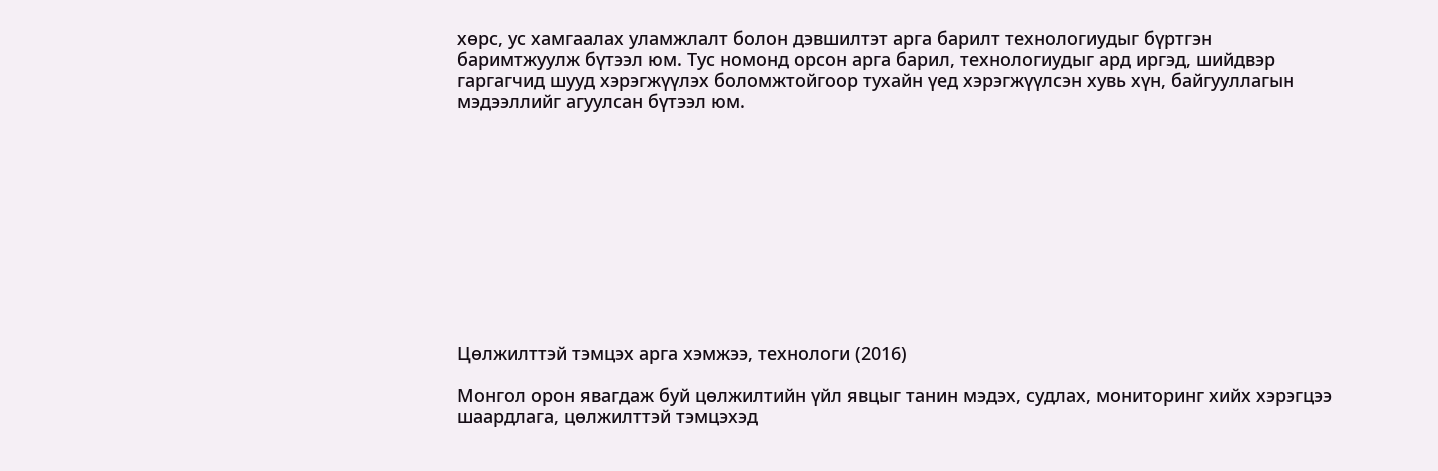хөрс, ус хамгаалах уламжлалт болон дэвшилтэт арга барилт технологиудыг бүртгэн баримтжуулж бүтээл юм. Тус номонд орсон арга барил, технологиудыг ард иргэд, шийдвэр гаргагчид шууд хэрэгжүүлэх боломжтойгоор тухайн үед хэрэгжүүлсэн хувь хүн, байгууллагын мэдээллийг агуулсан бүтээл юм.











Цөлжилттэй тэмцэх арга хэмжээ, технологи (2016)

Монгол орон явагдаж буй цөлжилтийн үйл явцыг танин мэдэх, судлах, мониторинг хийх хэрэгцээ шаардлага, цөлжилттэй тэмцэхэд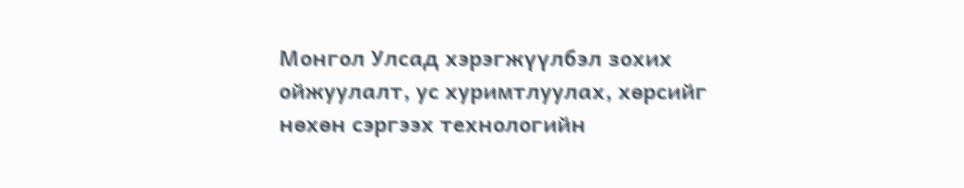Монгол Улсад хэрэгжүүлбэл зохих ойжуулалт, ус хуримтлуулах, хөрсийг нөхөн сэргээх технологийн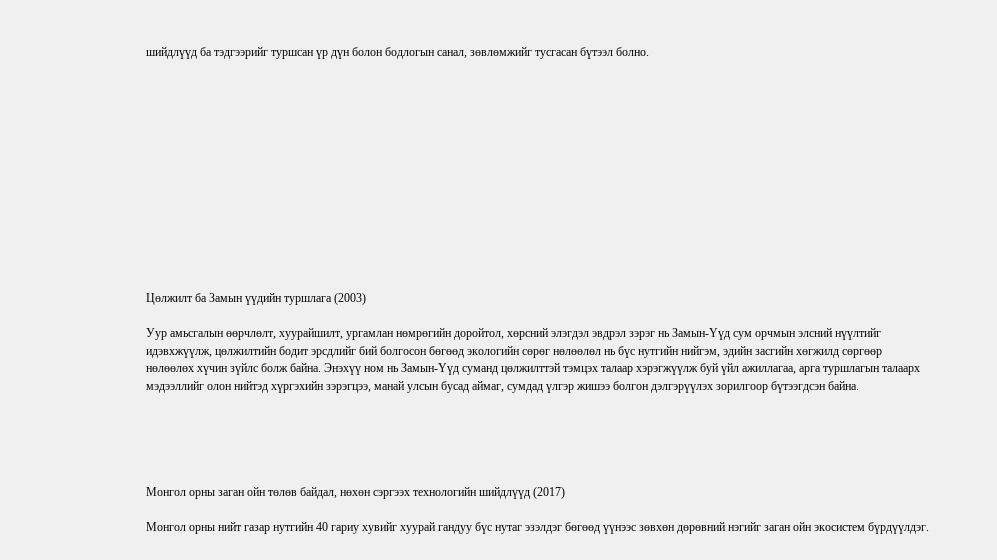шийдлүүд ба тэдгээрийг туршсан үр дүн болон бодлогын санал, зөвлөмжийг тусгасан бүтээл болно.













Цөлжилт ба Замын үүдийн туршлага (2003)

Уур амьсгалын өөрчлөлт, хуурайшилт, ургамлан нөмрөгийн доройтол, хөрсний элэгдэл эвдрэл зэрэг нь Замын-Үүд сум орчмын элсний нүүлтийг идэвхжүүлж, цөлжилтийн бодит эрсдлийг бий болгосон бөгөөд экологийн сөрөг нөлөөлөл нь бүс нутгийн нийгэм, эдийн засгийн хөгжилд сөргөөр нөлөөлөх хүчин зүйлс болж байна. Энэхүү ном нь Замын-Үүд суманд цөлжилттэй тэмцэх талаар хэрэгжүүлж буй үйл ажиллагаа, арга туршлагын талаарх мэдээллийг олон нийтэд хүргэхийн зэрэгцээ, манай улсын бусад аймаг, сумдад үлгэр жишээ болгон дэлгэрүүлэх зорилгоор бүтээгдсэн байна.





Монгол орны заган ойн төлөв байдал, нөхөн сэргээх технологийн шийдлүүд (2017)

Монгол орны нийт газар нутгийн 40 гариу хувийг хуурай гандуу бүс нутаг эзэлдэг бөгөөд үүнээс зөвхөн дөрөвний нэгийг заган ойн экосистем бүрдүүлдэг.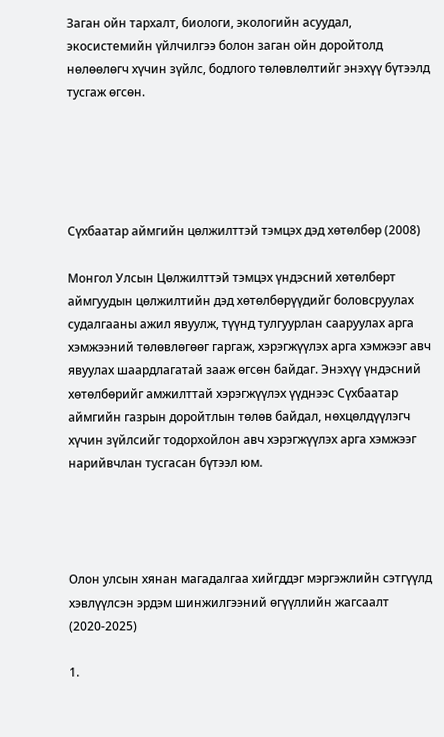Заган ойн тархалт, биологи, экологийн асуудал, экосистемийн үйлчилгээ болон заган ойн доройтолд нөлөөлөгч хүчин зүйлс, бодлого төлөвлөлтийг энэхүү бүтээлд тусгаж өгсөн.





Сүхбаатар аймгийн цөлжилттэй тэмцэх дэд хөтөлбөр (2008)

Монгол Улсын Цөлжилттэй тэмцэх үндэсний хөтөлбөрт аймгуудын цөлжилтийн дэд хөтөлбөрүүдийг боловсруулах судалгааны ажил явуулж, түүнд тулгуурлан сааруулах арга хэмжээний төлөвлөгөөг гаргаж, хэрэгжүүлэх арга хэмжээг авч явуулах шаардлагатай зааж өгсөн байдаг. Энэхүү үндэсний хөтөлбөрийг амжилттай хэрэгжүүлэх үүднээс Сүхбаатар аймгийн газрын доройтлын төлөв байдал, нөхцөлдүүлэгч хүчин зүйлсийг тодорхойлон авч хэрэгжүүлэх арга хэмжээг нарийвчлан тусгасан бүтээл юм.




Олон улсын хянан магадалгаа хийгддэг мэргэжлийн сэтгүүлд хэвлүүлсэн эрдэм шинжилгээний өгүүллийн жагсаалт (2020-2025)

1.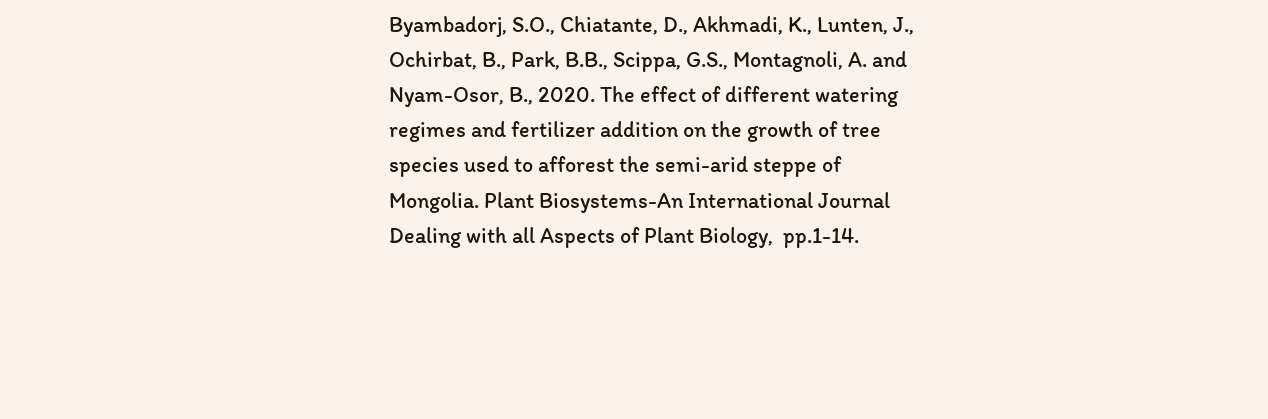Byambadorj, S.O., Chiatante, D., Akhmadi, K., Lunten, J., Ochirbat, B., Park, B.B., Scippa, G.S., Montagnoli, A. and Nyam-Osor, B., 2020. The effect of different watering regimes and fertilizer addition on the growth of tree species used to afforest the semi-arid steppe of Mongolia. Plant Biosystems-An International Journal Dealing with all Aspects of Plant Biology,  pp.1-14.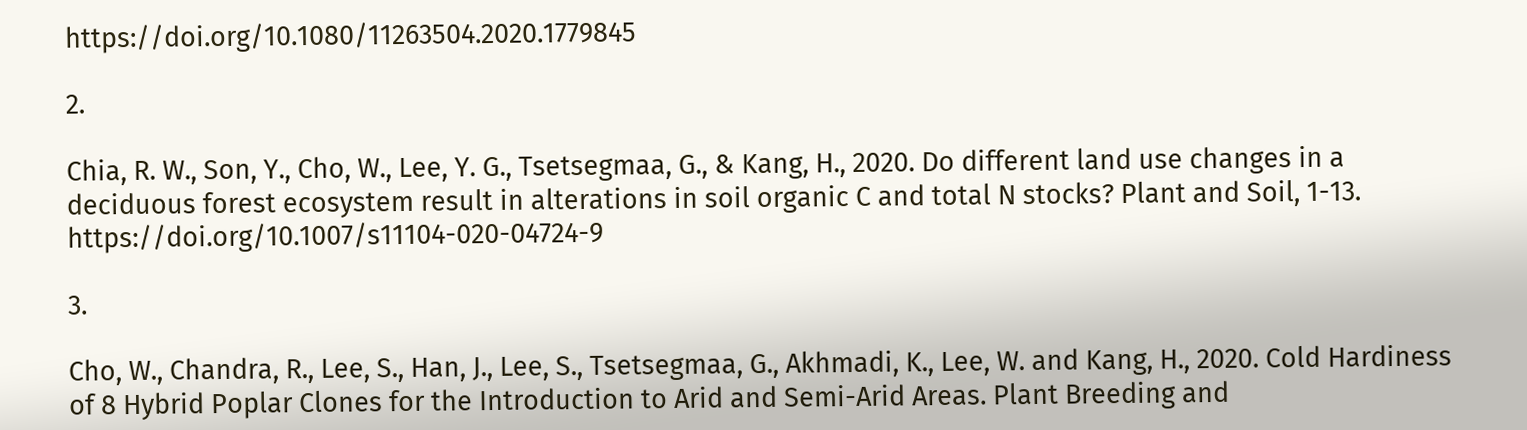https://doi.org/10.1080/11263504.2020.1779845

2.

Chia, R. W., Son, Y., Cho, W., Lee, Y. G., Tsetsegmaa, G., & Kang, H., 2020. Do different land use changes in a deciduous forest ecosystem result in alterations in soil organic C and total N stocks? Plant and Soil, 1-13. https://doi.org/10.1007/s11104-020-04724-9

3.

Cho, W., Chandra, R., Lee, S., Han, J., Lee, S., Tsetsegmaa, G., Akhmadi, K., Lee, W. and Kang, H., 2020. Cold Hardiness of 8 Hybrid Poplar Clones for the Introduction to Arid and Semi-Arid Areas. Plant Breeding and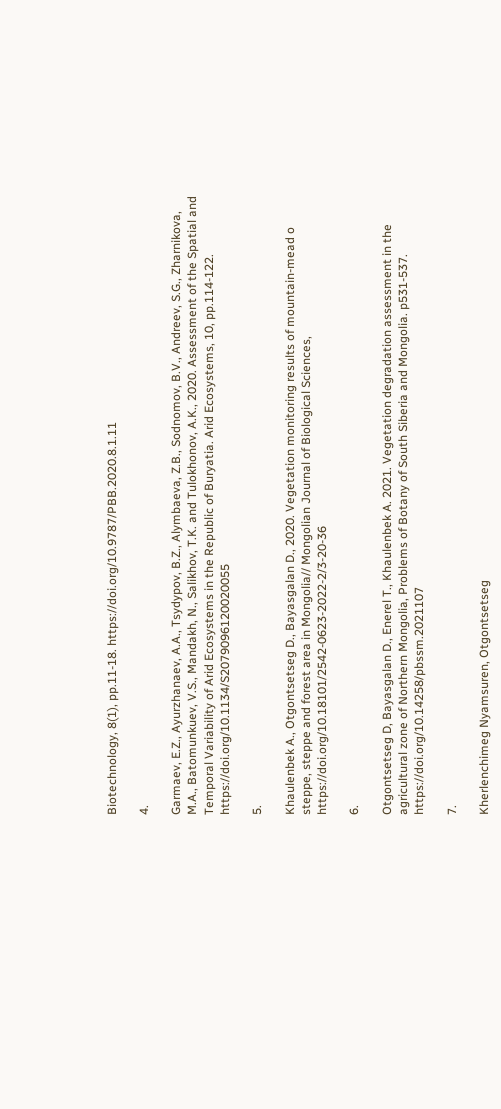Biotechnology, 8(1), pp.11-18. https://doi.org/10.9787/PBB.2020.8.1.11

4.

Garmaev, E.Z., Ayurzhanaev, A.A., Tsydypov, B.Z., Alymbaeva, Z.B., Sodnomov, B.V., Andreev, S.G., Zharnikova, M.A., Batomunkuev, V.S., Mandakh, N., Salikhov, T.K. and Tulokhonov, A.K., 2020. Assessment of the Spatial and Temporal Variability of Arid Ecosystems in the Republic of Buryatia. Arid Ecosystems, 10, pp.114-122. https://doi.org/10.1134/S2079096120020055

5.

Khaulenbek A., Otgontsetseg D., Bayasgalan D., 2020. Vegetation monitoring results of mountain-mead o steppe, steppe and forest area in Mongolia// Mongolian Journal of Biological Sciences, https://doi.org/10.18101/2542-0623-2022-2/3-20-36

6.

Otgontsetseg D, Bayasgalan D., Enerel T., Khaulenbek A. 2021. Vegetation degradation assessment in the agricultural zone of Northern Mongolia, Problems of Botany of South Siberia and Mongolia. p531-537. https://doi.org/10.14258/pbssm.2021107

7.

Kherlenchimeg Nyamsuren, Otgontsetseg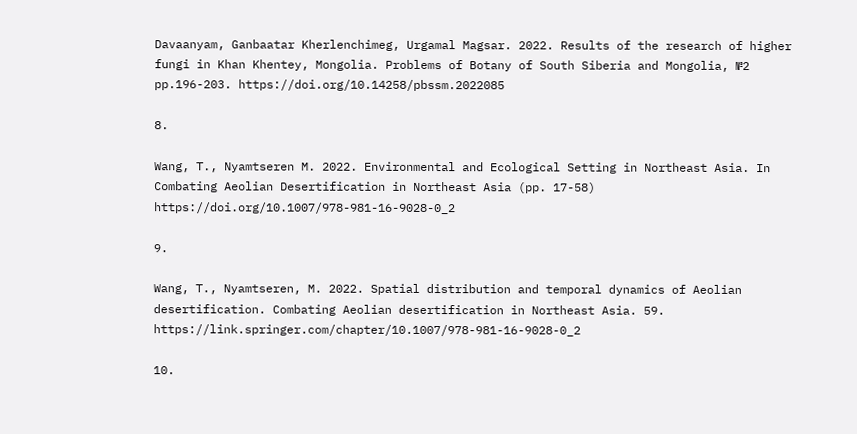Davaanyam, Ganbaatar Kherlenchimeg, Urgamal Magsar. 2022. Results of the research of higher fungi in Khan Khentey, Mongolia. Problems of Botany of South Siberia and Mongolia, №2 pp.196-203. https://doi.org/10.14258/pbssm.2022085

8.

Wang, T., Nyamtseren M. 2022. Environmental and Ecological Setting in Northeast Asia. In Combating Aeolian Desertification in Northeast Asia (pp. 17-58) https://doi.org/10.1007/978-981-16-9028-0_2

9.

Wang, T., Nyamtseren, M. 2022. Spatial distribution and temporal dynamics of Aeolian desertification. Combating Aeolian desertification in Northeast Asia. 59. https://link.springer.com/chapter/10.1007/978-981-16-9028-0_2

10.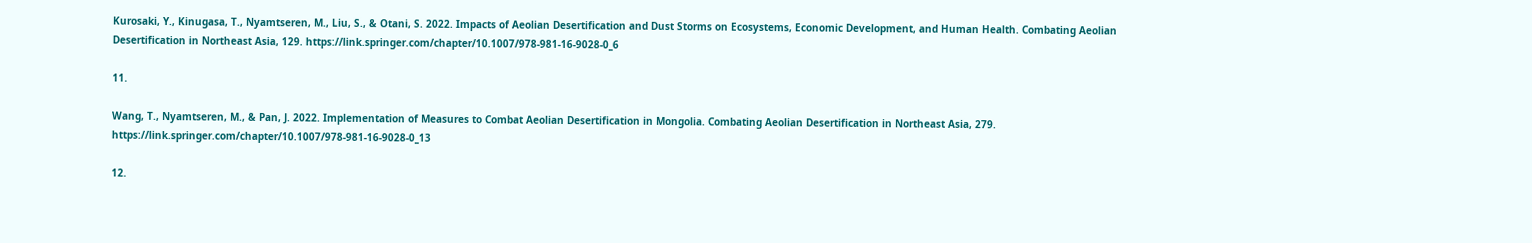Kurosaki, Y., Kinugasa, T., Nyamtseren, M., Liu, S., & Otani, S. 2022. Impacts of Aeolian Desertification and Dust Storms on Ecosystems, Economic Development, and Human Health. Combating Aeolian Desertification in Northeast Asia, 129. https://link.springer.com/chapter/10.1007/978-981-16-9028-0_6

11.

Wang, T., Nyamtseren, M., & Pan, J. 2022. Implementation of Measures to Combat Aeolian Desertification in Mongolia. Combating Aeolian Desertification in Northeast Asia, 279. https://link.springer.com/chapter/10.1007/978-981-16-9028-0_13

12.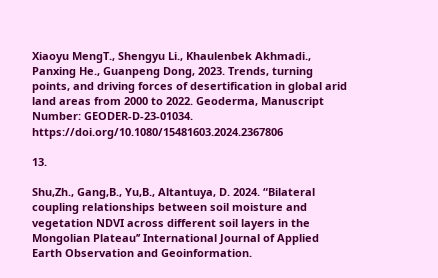Xiaoyu MengT., Shengyu Li., Khaulenbek Akhmadi., Panxing He., Guanpeng Dong, 2023. Trends, turning points, and driving forces of desertification in global arid land areas from 2000 to 2022. Geoderma, Manuscript Number: GEODER-D-23-01034. https://doi.org/10.1080/15481603.2024.2367806

13.

Shu,Zh., Gang,B., Yu,B., Altantuya, D. 2024. “Bilateral coupling relationships between soil moisture and vegetation NDVI across different soil layers in the Mongolian Plateau’’ International Journal of Applied Earth Observation and Geoinformation.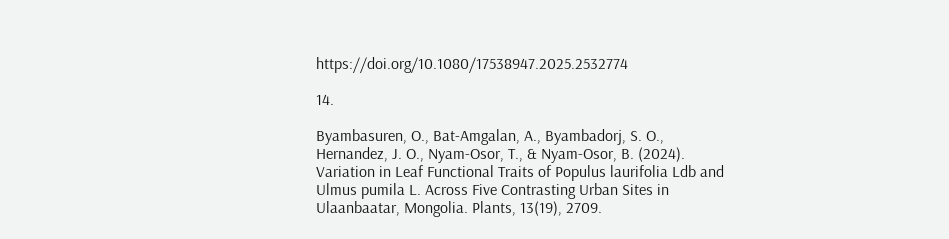https://doi.org/10.1080/17538947.2025.2532774

14.

Byambasuren, O., Bat-Amgalan, A., Byambadorj, S. O., Hernandez, J. O., Nyam-Osor, T., & Nyam-Osor, B. (2024). Variation in Leaf Functional Traits of Populus laurifolia Ldb and Ulmus pumila L. Across Five Contrasting Urban Sites in Ulaanbaatar, Mongolia. Plants, 13(19), 2709.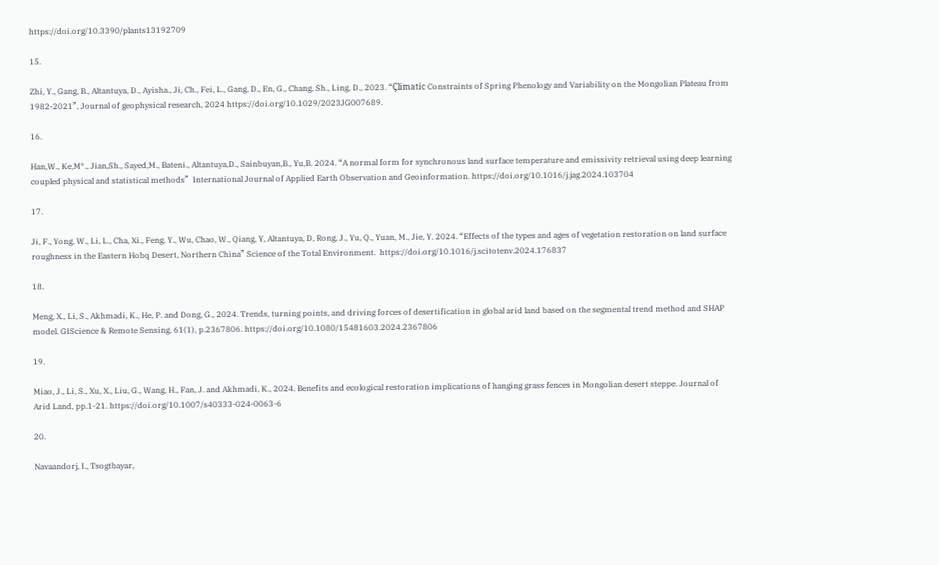https://doi.org/10.3390/plants13192709

15.

Zhi, Y., Gang, B., Altantuya, D., Ayisha., Ji, Ch., Fei, L., Gang, D., En, G., Chang, Sh., Ling, D., 2023. “Çlimatic Constraints of Spring Phenology and Variability on the Mongolian Plateau from 1982-2021”, Journal of geophysical research, 2024 https://doi.org/10.1029/2023JG007689.

16.

Han,W., Ke,M*., Jian,Sh., Sayed,M., Bateni., Altantuya,D., Sainbuyan,B., Yu,B. 2024. “A normal form for synchronous land surface temperature and emissivity retrieval using deep learning coupled physical and statistical methods”  International Journal of Applied Earth Observation and Geoinformation. https://doi.org/10.1016/j.jag.2024.103704

17.

Ji, F., Yong, W., Li, L., Cha, Xi., Feng, Y., Wu, Chao, W., Qiang, Y, Altantuya, D, Rong, J., Yu, Q., Yuan, M., Jie, Y. 2024. “Effects of the types and ages of vegetation restoration on land surface roughness in the Eastern Hobq Desert, Northern China” Science of the Total Environment.  https://doi.org/10.1016/j.scitotenv.2024.176837

18.

Meng, X., Li, S., Akhmadi, K., He, P. and Dong, G., 2024. Trends, turning points, and driving forces of desertification in global arid land based on the segmental trend method and SHAP model. GIScience & Remote Sensing, 61(1), p.2367806. https://doi.org/10.1080/15481603.2024.2367806

19.

Miao, J., Li, S., Xu, X., Liu, G., Wang, H., Fan, J. and Akhmadi, K., 2024. Benefits and ecological restoration implications of hanging grass fences in Mongolian desert steppe. Journal of Arid Land, pp.1-21. https://doi.org/10.1007/s40333-024-0063-6

20.

Navaandorj, I., Tsogtbayar,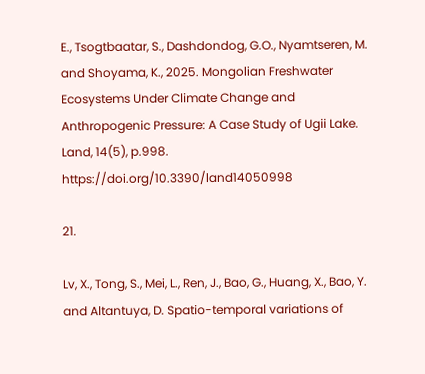E., Tsogtbaatar, S., Dashdondog, G.O., Nyamtseren, M. and Shoyama, K., 2025. Mongolian Freshwater Ecosystems Under Climate Change and Anthropogenic Pressure: A Case Study of Ugii Lake. Land, 14(5), p.998. https://doi.org/10.3390/land14050998

21.

Lv, X., Tong, S., Mei, L., Ren, J., Bao, G., Huang, X., Bao, Y. and Altantuya, D. Spatio-temporal variations of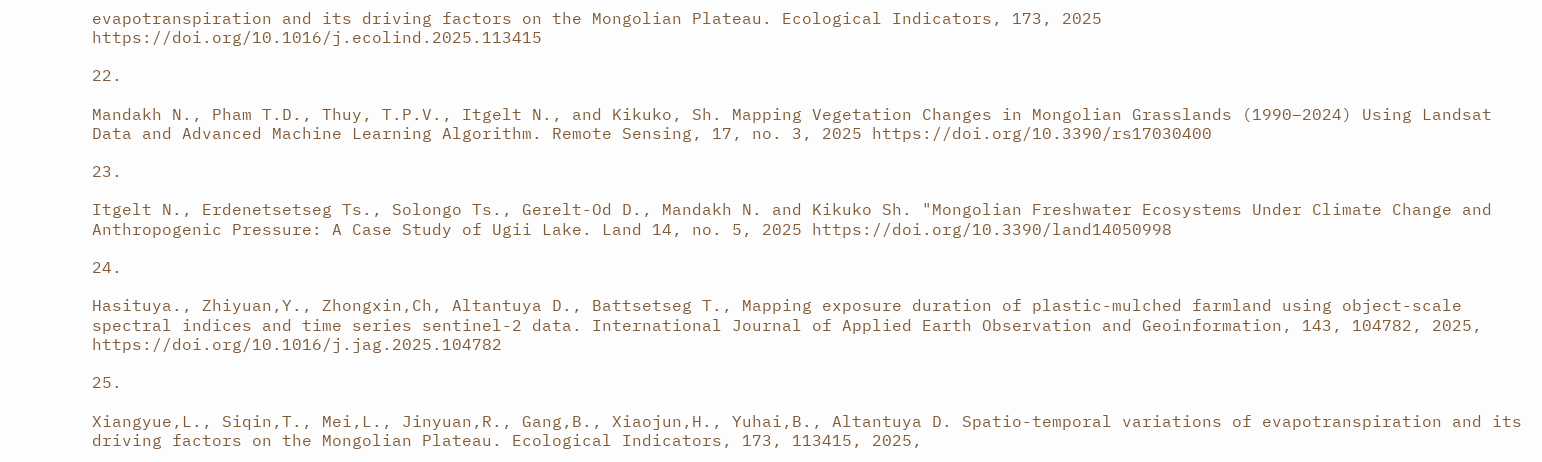evapotranspiration and its driving factors on the Mongolian Plateau. Ecological Indicators, 173, 2025 https://doi.org/10.1016/j.ecolind.2025.113415

22.

Mandakh N., Pham T.D., Thuy, T.P.V., Itgelt N., and Kikuko, Sh. Mapping Vegetation Changes in Mongolian Grasslands (1990–2024) Using Landsat Data and Advanced Machine Learning Algorithm. Remote Sensing, 17, no. 3, 2025 https://doi.org/10.3390/rs17030400

23.

Itgelt N., Erdenetsetseg Ts., Solongo Ts., Gerelt-Od D., Mandakh N. and Kikuko Sh. "Mongolian Freshwater Ecosystems Under Climate Change and Anthropogenic Pressure: A Case Study of Ugii Lake. Land 14, no. 5, 2025 https://doi.org/10.3390/land14050998

24.

Hasituya., Zhiyuan,Y., Zhongxin,Ch, Altantuya D., Battsetseg T., Mapping exposure duration of plastic-mulched farmland using object-scale spectral indices and time series sentinel-2 data. International Journal of Applied Earth Observation and Geoinformation, 143, 104782, 2025, https://doi.org/10.1016/j.jag.2025.104782

25.

Xiangyue,L., Siqin,T., Mei,L., Jinyuan,R., Gang,B., Xiaojun,H., Yuhai,B., Altantuya D. Spatio-temporal variations of evapotranspiration and its driving factors on the Mongolian Plateau. Ecological Indicators, 173, 113415, 2025,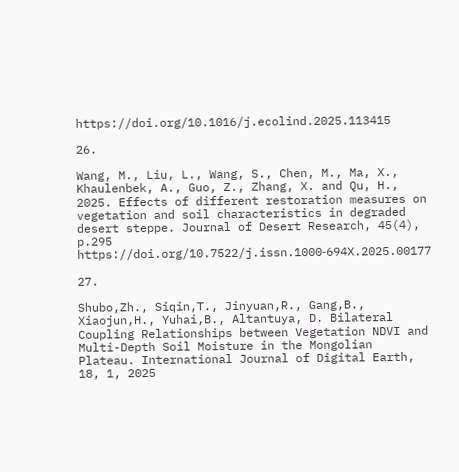https://doi.org/10.1016/j.ecolind.2025.113415

26.

Wang, M., Liu, L., Wang, S., Chen, M., Ma, X., Khaulenbek, A., Guo, Z., Zhang, X. and Qu, H., 2025. Effects of different restoration measures on vegetation and soil characteristics in degraded desert steppe. Journal of Desert Research, 45(4), p.295 https://doi.org/10.7522/j.issn.1000‑694X.2025.00177

27.

Shubo,Zh., Siqin,T., Jinyuan,R., Gang,B., Xiaojun,H., Yuhai,B., Altantuya, D. Bilateral Coupling Relationships between Vegetation NDVI and Multi-Depth Soil Moisture in the Mongolian Plateau. International Journal of Digital Earth, 18, 1, 2025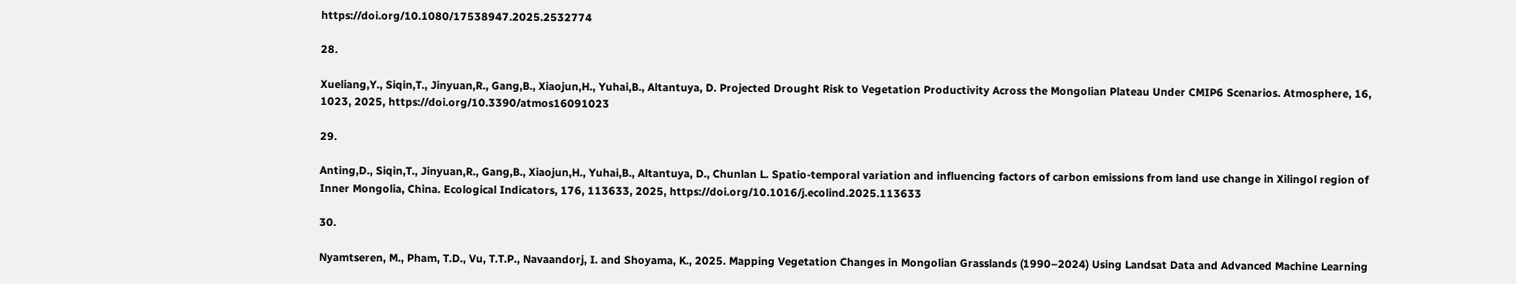https://doi.org/10.1080/17538947.2025.2532774

28.

Xueliang,Y., Siqin,T., Jinyuan,R., Gang,B., Xiaojun,H., Yuhai,B., Altantuya, D. Projected Drought Risk to Vegetation Productivity Across the Mongolian Plateau Under CMIP6 Scenarios. Atmosphere, 16, 1023, 2025, https://doi.org/10.3390/atmos16091023

29.

Anting,D., Siqin,T., Jinyuan,R., Gang,B., Xiaojun,H., Yuhai,B., Altantuya, D., Chunlan L. Spatio-temporal variation and influencing factors of carbon emissions from land use change in Xilingol region of Inner Mongolia, China. Ecological Indicators, 176, 113633, 2025, https://doi.org/10.1016/j.ecolind.2025.113633

30.

Nyamtseren, M., Pham, T.D., Vu, T.T.P., Navaandorj, I. and Shoyama, K., 2025. Mapping Vegetation Changes in Mongolian Grasslands (1990–2024) Using Landsat Data and Advanced Machine Learning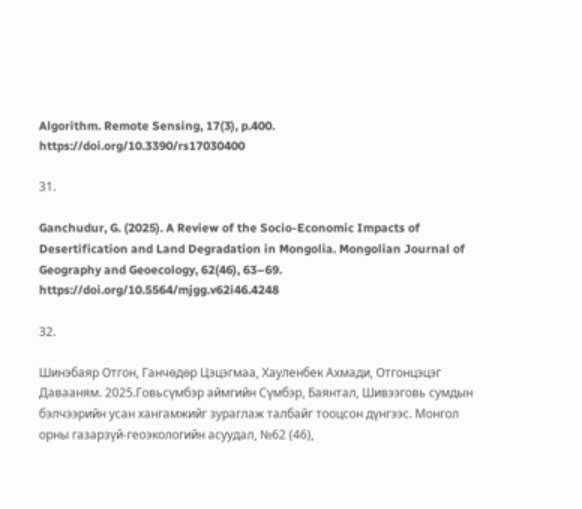Algorithm. Remote Sensing, 17(3), p.400. https://doi.org/10.3390/rs17030400

31.

Ganchudur, G. (2025). A Review of the Socio-Economic Impacts of Desertification and Land Degradation in Mongolia. Mongolian Journal of Geography and Geoecology, 62(46), 63–69. https://doi.org/10.5564/mjgg.v62i46.4248

32.

Шинэбаяр Отгон, Ганчөдөр Цэцэгмаа, Хауленбек Ахмади, Отгонцэцэг Давааням. 2025.Говьсүмбэр аймгийн Сүмбэр, Баянтал, Шивээговь сумдын бэлчээрийн усан хангамжийг зураглаж талбайг тооцсон дүнгээс. Монгол орны газарзүй-геоэкологийн асуудал, №62 (46),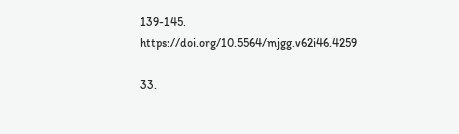139-145. https://doi.org/10.5564/mjgg.v62i46.4259

33.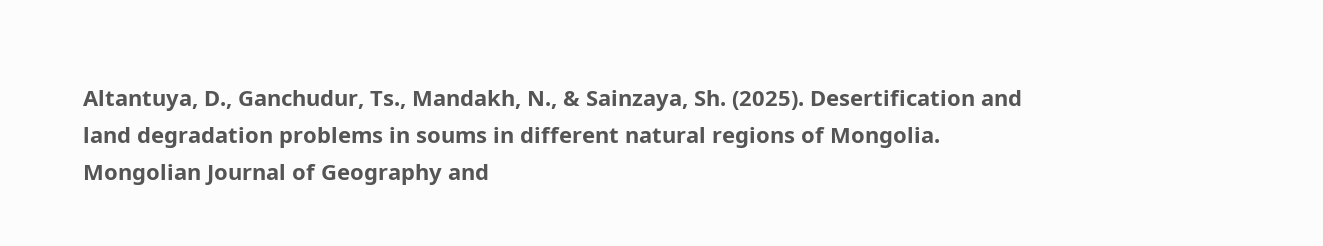Altantuya, D., Ganchudur, Ts., Mandakh, N., & Sainzaya, Sh. (2025). Desertification and land degradation problems in soums in different natural regions of Mongolia. Mongolian Journal of Geography and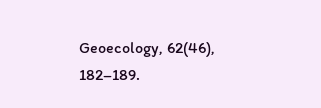Geoecology, 62(46), 182–189.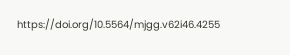https://doi.org/10.5564/mjgg.v62i46.4255